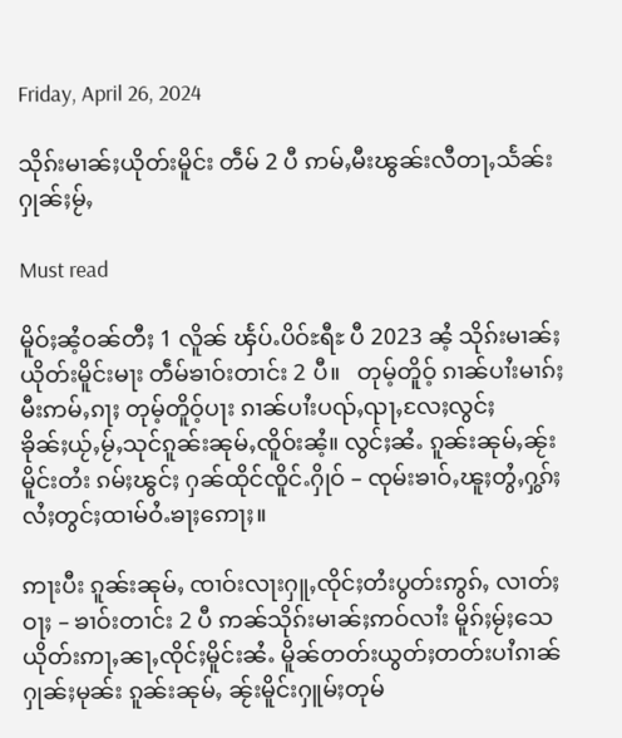Friday, April 26, 2024

သိုၵ်းမၢၼ်ႈယိုတ်းမိူင်း တဵမ် 2 ပီ ဢမ်ႇမီးၽွၼ်းလီတႃႇသႅၼ်းႁုၼ်ႈမႂ်ႇ

Must read

မိူဝ်ႈၼႆ့ဝၼ်တီႈ 1 လိူၼ် ၾႅပ်ႉပိဝ်ႊရီႊ ပီ 2023 ၼႆ့ သိုၵ်းမၢၼ်ႈယိုတ်းမိူင်းမႃး တဵမ်ၶၢဝ်းတၢင်း 2 ပီ။   တုမ့်တိူဝ့် ၵၢၼ်ပၢႆးမၢၵ်ႈမီးဢမ်ႇၵႃႈ တုမ့်တိူဝ့်ပႃး ၵၢၼ်ပၢႆးပၺ်ႇၺႃႇလႄႈလွင်ႈၶိုၼ်ႈယႂ်ႇမႂ်ႇသုင်ၵူၼ်းၼုမ်ႇၸိူဝ်းၼႆ့။ လွင်ႈၼႆႉ ၵူၼ်းၼုမ်ႇၼႂ်းမိူင်းတႆး ၵမ်ႈၽွင်ႈ ႁၼ်ထိုင်ၸိူင်ႉႁိုဝ် – ၸုမ်းၶၢဝ်ႇၽူႈတွႆႇႁွၵ်ႈလႆႈတွင်ႈထၢမ်ဝႆႉၶႃႈဢေႃႈ။

ဢႃးပီး ၵူၼ်းၼုမ်ႇ ၸၢဝ်းလႃးႁူႇၸိုင်ႈတႆးပွတ်းဢွၵ်ႇ လၢတ်ႈဝႃႈ – ၶၢဝ်းတၢင်း 2 ပီ ဢၼ်သိုၵ်းမၢၼ်ႈဢဝ်လၢႆး မိူၵ်ႈမႂ်ႈသေယိုတ်းဢႃႇၼႃႇၸိုင်ႈမိူင်းၼႆႉ မိူၼ်တတ်းယွတ်ႈတတ်းပၢႆၵၢၼ်ႁုၼ်ႈမုၼ်း ၵူၼ်းၼုမ်ႇ ၼႂ်းမိူင်းႁူမ်ႈတုမ်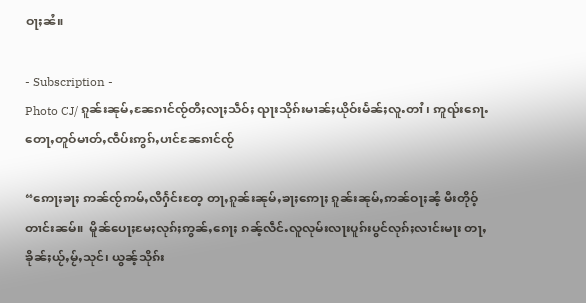ဝႃႈၼႆ။

- Subscription -
Photo CJ/ ၵူၼ်းၼုမ်ႇၼႄၵၢင်ၸႂ်တီႈလႃႈသဵဝ်ႈ ၺႃးသိုၵ်းမၢၼ်ႈယိုဝ်းမႅၼ်ႈလူႉတၢႆ ၊ ဢူၺ်းၵေႃႉ တေႃႇတူဝ်မၢတ်ႇၸဵပ်းဢွၵ်ႇပၢင်ၼႄၵၢင်ၸႂ်

“ဢေႃႈၶႃႈ ဢၼ်ၸႂ်ဢမ်ႇလီႁႅင်းတႄ့ တႃႇၵူၼ်းၼုမ်ႇၶႃႈဢေႃႈ ၵူၼ်းၼုမ်ႇဢၼ်ဝႃႈၼႆ့ မီးတိုဝ့်တၢင်းၼမ်။  မိူၼ်ပေႃႈမႄႈလုၵ်ႈဢွၼ်ႇၵေႃႈ ၵၼ့်လဵင်ႉလူလုမ်းလႃးပူၵ်းပွင်လုၵ်ႈလၢင်းမႃး တႃႇၶိုၼ်ႈယႂ်ႇမႂ်ႇသုင်၊ ယွၼ့်သိုၵ်း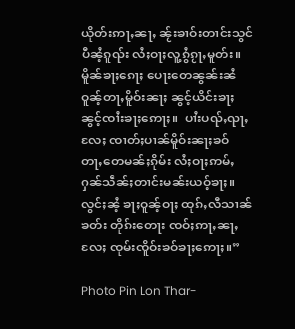ယိုတ်းဢႃႇၼႃႇ ၼႂ်းၶၢဝ်းတၢင်းသွင်ပီၼႆ့ၵူၺ်း လႆႈဝႃႈလူ့ၵွႆၵႂႃႇမူတ်း။ မိူၼ်ၶႃႈၵေႃႈ ပေႃးတေၼွၼ်းၼႆ ဝူၼ့်တႃႇမိူဝ်းၼႃႈ ၼွင့်ယိင်းၶႃႈ ၼွင့်ၸၢႆးၶႃႈဢေႃႈ။  ပၢႆးပၺ်ႇၺႃႇလႄႈ ၸၢတ်ႈပၢၼ်မိူဝ်းၼႃႈၶဝ် တႃႇတေမၼ်ႈၵိုမ်း လႆႈဝႃႈဢမ်ႇႁၼ်သဵၼ်ႈတၢင်းမၼ်းယဝ့်ၶႃႈ။ လွင်ႈၼႆ့ ၶႃႈဝူၼ့်ဝႃႈ ထုၵ်ႇလီသၢၼ်ၶတ်း တိုၵ်းတေႃး ၸဝ်ႈဢႃႇၼႃႇလႄႈ ၸုမ်းၸိူဝ်းၶဝ်ၶႃႈဢေႃႈ။”

Photo Pin Lon Thar-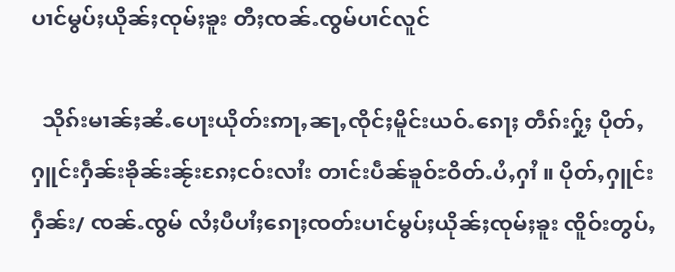ပၢင်မွပ်ႈယိုၼ်ႈၸုမ်ႈၶူး တီႈၸၼ်ႉၸွမ်ပၢင်လူင်

  သိုၵ်းမၢၼ်ႈၼႆႉပေႃးယိုတ်းဢႃႇၼႃႇၸိုင်ႈမိူင်းယဝ်ႉၵေႃႈ တဵၵ်းႁႂ်ႈ ပိုတ်ႇႁူင်းႁဵၼ်းၶိုၼ်းၼႂ်းၵႄႈငဝ်းလၢႆး တၢင်းပဵၼ်ၶူဝ်ႊဝိတ်ႉပႆႇႁၢႆ ။ ပိုတ်ႇႁူင်းႁဵၼ်း/ ၸၼ်ႉၸွမ် လႆႈပီပၢႆႈၵေႃႈၸတ်းပၢင်မွပ်ႈယိုၼ်ႈၸုမ်ႈၶူး ၸိူဝ်းတွပ်ႇ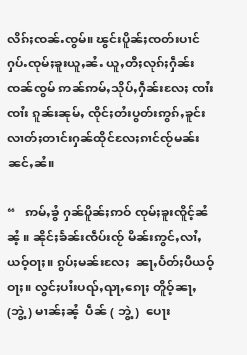လိၵ်ႈၸၼ်ႉၸွမ်။ ၽွင်းပိူၼ်ႈၸတ်းပၢင်ႁပ်ႉၸုမ်ႈၶူးယူႇၼႆႉ ယူႇတီႈလုၵ်ႈႁဵၼ်းၸၼ်ၸွမ် ဢၼ်ဢမ်ႇသိုပ်ႇႁဵၼ်းလႄႈ ၸၢႆးၸၢႆး ၵူၼ်းၼုမ်ႇ ၸိုင်ႈတႆးပွတ်းဢွၵ်ႇၶူင်းလၢတ်ႈတၢင်းႁၼ်ထိုင်လႄႈၵၢင်ၸႂ်မၼ်းၼင်ႇၼႆ။

“   ဢမ်ႇၶွႆ ႁၼ်ပိူၼ်ႈဢဝ် ၸုမ်ႈၶူးၸိူင့်ၼႆၼႆ့ ။ ၼိုင်ႈၶႅၼ်းၸဵပ်းၸႂ် မိၼ်းဢွင်ႇလၢႆႇယဝ့်ဝႃႈ။ ၵွပ်ႈမၼ်းလႄႈ  ၼႃႇပႅတ်ႈပီယဝ့်ဝႃႈ။ လွင်ႈပၢႆးပၺ်ႇၺႃႇၵေႃႈ တိူဝ့်ၼႃႇ (ဘွဲ့) မၢၼ်ႈၼႆ့  ပဵၼ် ( ဘွဲ့)  ပေႃး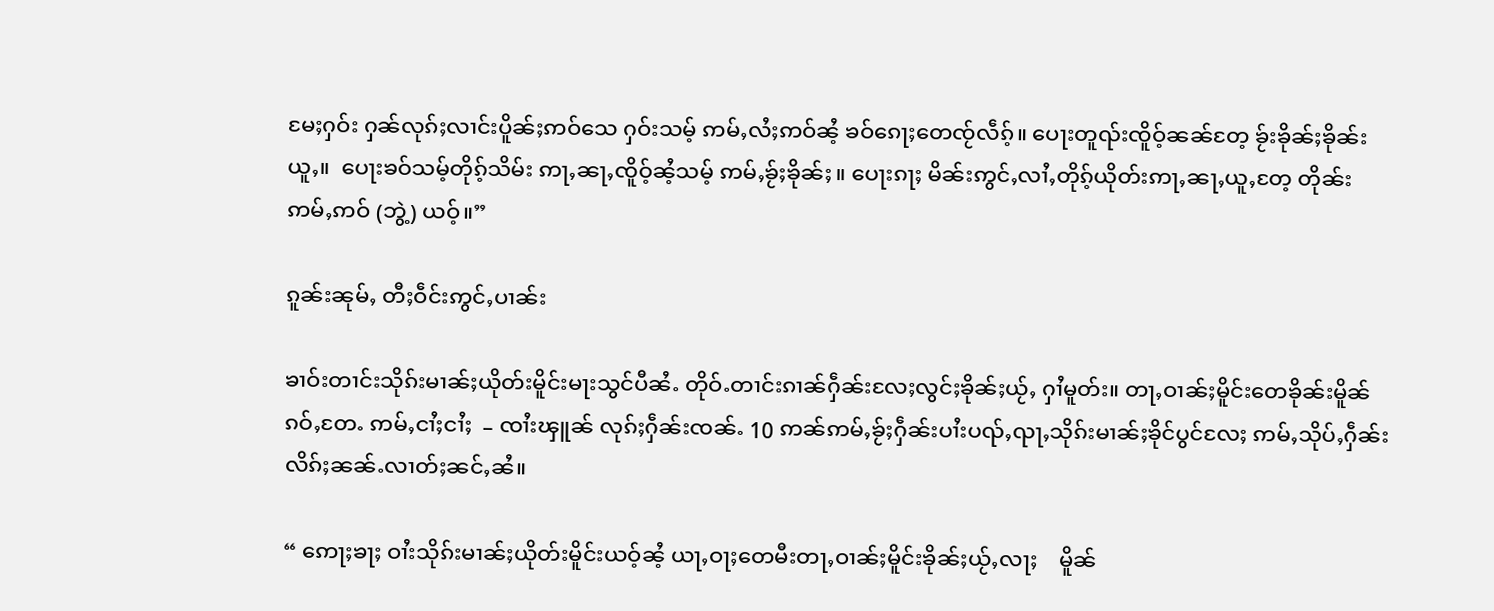မႄႈႁဝ်း ႁၼ်လုၵ်ႈလၢင်းပိူၼ်ႈဢဝ်သေ ႁဝ်းသမ့် ဢမ်ႇလႆႈဢဝ်ၼႆ့ ၶဝ်ၵေႃႈတေၸႂ်လဵၵ့်။ ပေႃးတူၺ်းၸိူဝ့်ၼၼ်တႄ့ ၶႂ်းၶိုၼ်ႈၶိုၼ်းယူႇ။  ပေႃးၶဝ်သမ့်တိုၵ့်သိမ်း ဢႃႇၼႃႇၸိူဝ့်ၼႆ့သမ့် ဢမ်ႇၶႂ်ႈၶိုၼ်ႈ။ ပေႃးၵႃႈ မိၼ်းဢွင်ႇလၢႆႇတိုၵ့်ယိုတ်းဢႃႇၼႃႇယူႇတႄ့ တိုၼ်းဢမ်ႇဢဝ် (ဘွဲ့) ယဝ့်။”

ၵူၼ်းၼုမ်ႇ တီႈဝဵင်းဢွင်ႇပၢၼ်း

ၶၢဝ်းတၢင်းသိုၵ်းမၢၼ်ႈယိုတ်းမိူင်းမႃးသွင်ပီၼႆႉ တိုဝ်ႉတၢင်းၵၢၼ်ႁဵၼ်းလႄႈလွင်ႈၶိုၼ်ႈယႂ်ႇ ႁၢႆမူတ်း။ တႃႇဝၢၼ်ႈမိူင်းတေၶိုၼ်းမိူၼ်ၵဝ်ႇတႄႉ ဢမ်ႇငၢႆႈငၢႆႈ  – ၸၢႆးၾူၼ် လုၵ်ႈႁဵၼ်းၸၼ်ႉ 10 ဢၼ်ဢမ်ႇၶႂ်ႈႁဵၼ်းပၢႆးပၺ်ႇၺႃႇသိုၵ်းမၢၼ်ႈၶိုင်ပွင်လႄႈ ဢမ်ႇသိုပ်ႇႁဵၼ်းလိၵ်ႈၼၼ်ႉလၢတ်ႈၼင်ႇၼႆ။

“ ဢေႃႈၶႃႈ ဝၢႆးသိုၵ်းမၢၼ်ႈယိုတ်းမိူင်းယဝ့်ၼႆ့ ယႃႇဝႃႈတေမီးတႃႇဝၢၼ်ႈမိူင်းၶိုၼ်ႈယႂ်ႇလႃႈ    မိူၼ်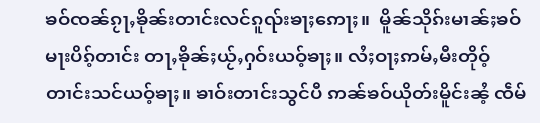ၶဝ်ၸၼ်ၵႂႃႇၶိုၼ်းတၢင်းလင်ၵူၺ်းၶႃႈဢေႃႈ။  မိူၼ်သိုၵ်းမၢၼ်ႈၶဝ် မႃးပိၵ့်တၢင်း တႃႇၶိုၼ်ႈယႂ်ႇႁဝ်းယဝ့်ၶႃႈ။ လႆႈဝႃႈဢမ်ႇမီးတိုဝ့်တၢင်းသင်ယဝ့်ၶႃႈ။ ၶၢဝ်းတၢင်းသွင်ပီ ဢၼ်ၶဝ်ယိုတ်းမိူင်းၼႆ့ ၸဵမ်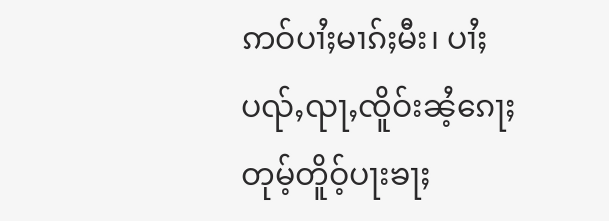ဢဝ်ပၢႆႈမၢၵ်ႈမီး၊ ပၢႆႈပၺ်ႇၺႃႇၸိူဝ်းၼႆ့ၵေႃႈ တုမ့်တိူဝ့်ပႃးၶႃႈ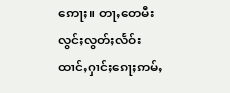ဢေႃႈ။ တႃႇတေမီးလွင်ႈလွတ်ႈလႅဝ်းထၢင်ႇႁၢင်ႈၵေႃႈဢမ်ႇ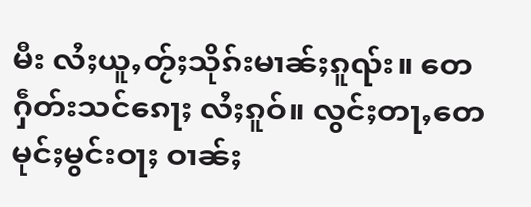မီး လႆႈယူႇတႂ်ႈသိုၵ်းမၢၼ်ႈၵူၺ်း။ တေႁဵတ်းသင်ၵေႃႈ လႆႈၵူဝ်။ လွင်ႈတႃႇတေမုင်ႈမွင်းဝႃႈ ဝၢၼ်ႈ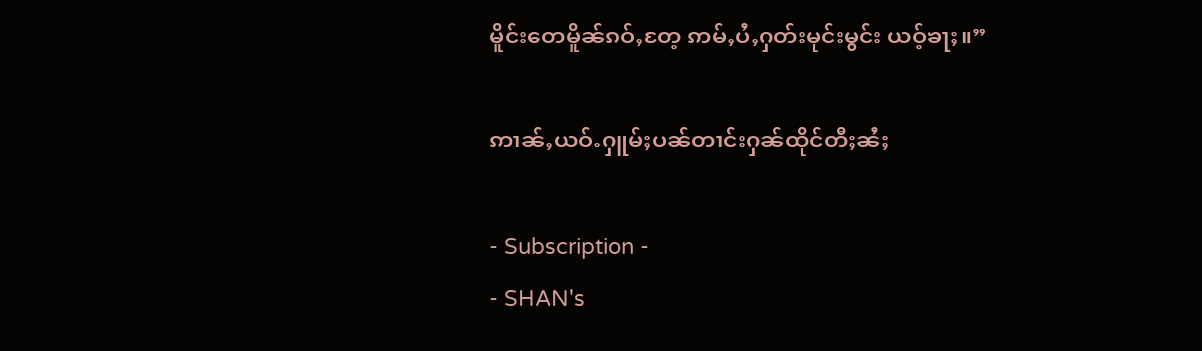မိူင်းတေမိူၼ်ၵဝ်ႇတႄ့ ဢမ်ႇပႆႇႁတ်းမုင်းမွင်း ယဝ့်ၶႃႈ။”

ဢၢၼ်ႇယဝ်ႉႁူမ်ႈပၼ်တၢင်းႁၼ်ထိုင်တီႈၼႆႈ

- Subscription -
- SHAN's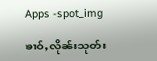Apps -spot_img

ၶၢဝ်ႇလိုၼ်းသုတ်း